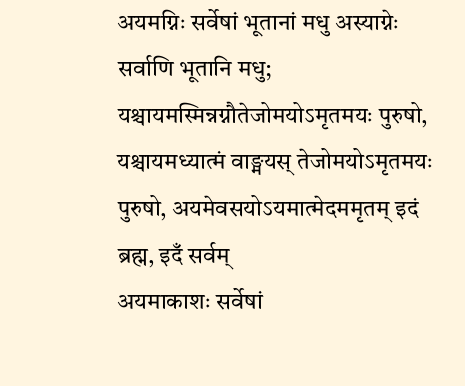अयमग्निः सर्वेषां भूतानां मधु अस्याग्नेः सर्वाणि भूतानि मधु; यश्चायमस्मिन्नग्नौतेजोमयोऽमृतमयः पुरुषो, यश्चायमध्यात्मं वाङ्मयस् तेजोमयोऽमृतमयः पुरुषो, अयमेवसयोऽयमात्मेदममृतम् इदं ब्रह्म, इदँ सर्वम्
अयमाकाशः सर्वेषां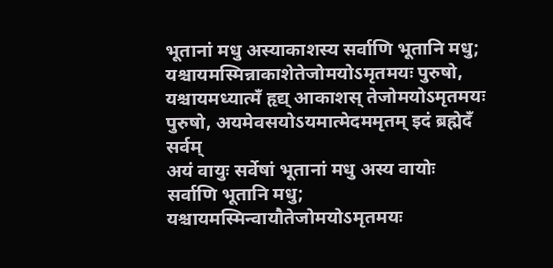भूतानां मधु अस्याकाशस्य सर्वाणि भूतानि मधु; यश्चायमस्मिन्नाकाशेतेजोमयोऽमृतमयः पुरुषो, यश्चायमध्यात्मँ हृद्य् आकाशस् तेजोमयोऽमृतमयः पुरुषो, अयमेवसयोऽयमात्मेदममृतम् इदं ब्रह्मेदँ सर्वम्
अयं वायुः सर्वेषां भूतानां मधु अस्य वायोः सर्वाणि भूतानि मधु; यश्चायमस्मिन्वायौतेजोमयोऽमृतमयः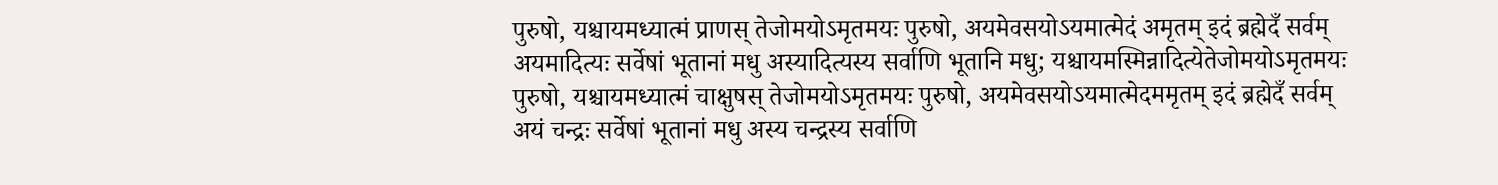पुरुषो, यश्चायमध्यात्मं प्राणस् तेजोमयोऽमृतमयः पुरुषो, अयमेवसयोऽयमात्मेदं अमृतम् इदं ब्रह्मेदँ सर्वम्
अयमादित्यः सर्वेषां भूतानां मधु अस्यादित्यस्य सर्वाणि भूतानि मधु; यश्चायमस्मिन्नादित्येतेजोमयोऽमृतमयः पुरुषो, यश्चायमध्यात्मं चाक्षुषस् तेजोमयोऽमृतमयः पुरुषो, अयमेवसयोऽयमात्मेदममृतम् इदं ब्रह्मेदँ सर्वम्
अयं चन्द्रः सर्वेषां भूतानां मधु अस्य चन्द्रस्य सर्वाणि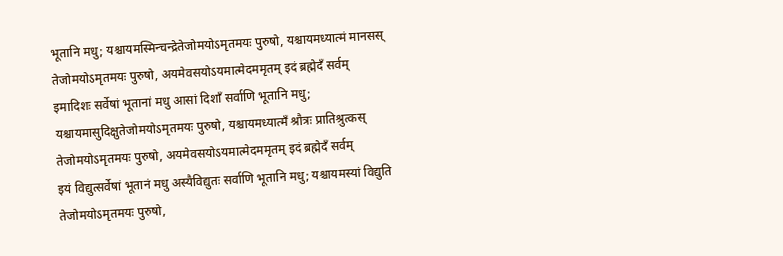भूतानि मधु; यश्चायमस्मिन्चन्द्रेतेजोमयोऽमृतमयः पुरुषो, यश्चायमध्यात्मं मानसस् तेजोमयोऽमृतमयः पुरुषो, अयमेवसयोऽयमात्मेदममृतम् इदं ब्रह्मेदँ सर्वम्
इमादिशः सर्वेषां भूतानां मधु आसां दिशाँ सर्वाणि भूतानि मधु; यश्चायमासुदिक्षुतेजोमयोऽमृतमयः पुरुषो, यश्चायमध्यात्मँ श्रौत्रः प्रातिश्रुत्कस् तेजोमयोऽमृतमयः पुरुषो, अयमेवसयोऽयमात्मेदममृतम् इदं ब्रह्मेदँ सर्वम्
इयं विद्युत्सर्वेषां भूतानं मधु अस्यैविद्युतः सर्वाणि भूतानि मधु; यश्चायमस्यां विद्युति तेजोमयोऽमृतमयः पुरुषो,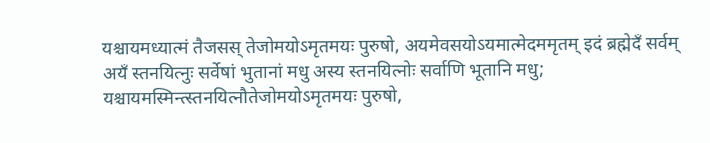यश्चायमध्यात्मं तैजसस् तेजोमयोऽमृतमयः पुरुषो, अयमेवसयोऽयमात्मेदममृतम् इदं ब्रह्मेदँ सर्वम्
अयँ स्तनयित्नुः सर्वेषां भुतानां मधु अस्य स्तनयित्नोः सर्वाणि भूतानि मधु; यश्चायमस्मिन्त्स्तनयित्नौतेजोमयोऽमृतमयः पुरुषो,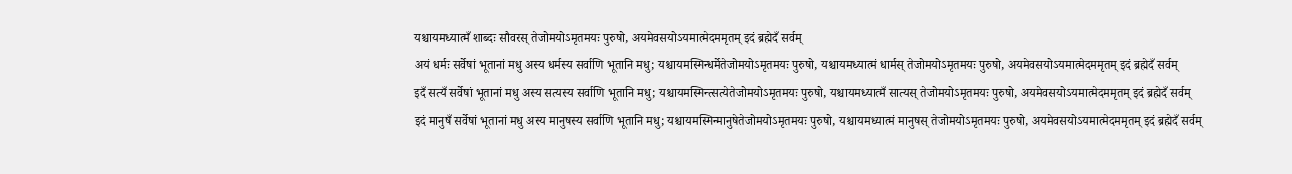यश्चायमध्यात्मँ शाब्दः सौवरस् तेजोमयोऽमृतमयः पुरुषो, अयमेवसयोऽयमात्मेदममृतम् इदं ब्रह्मेदँ सर्वम्
अयं धर्मः सर्वेषां भूतानां मधु अस्य धर्मस्य सर्वाणि भूतानि मधु; यश्चायमस्मिन्धर्मेतेजोमयोऽमृतमयः पुरुषो, यश्चायमध्यात्मं धार्मस् तेजोमयोऽमृतमयः पुरुषो, अयमेवसयोऽयमात्मेदममृतम् इदं ब्रह्मेदँ सर्वम्
इदँ सत्यँ सर्वेषां भूतानां मधु अस्य सत्यस्य सर्वाणि भूतानि मधु; यश्चायमस्मिन्त्सत्येतेजोमयोऽमृतमयः पुरुषो, यश्चायमध्यात्मँ सात्यस् तेजोमयोऽमृतमयः पुरुषो, अयमेवसयोऽयमात्मेदममृतम् इदं ब्रह्मेदँ सर्वम्
इदं मानुषँ सर्वेषां भूतानां मधु अस्य मानुषस्य सर्वाणि भूतानि मधु; यश्चायमस्मिन्मानुषेतेजोमयोऽमृतमयः पुरुषो, यश्चायमध्यात्मं मानुषस् तेजोमयोऽमृतमयः पुरुषो, अयमेवसयोऽयमात्मेदममृतम् इदं ब्रह्मेदँ सर्वम्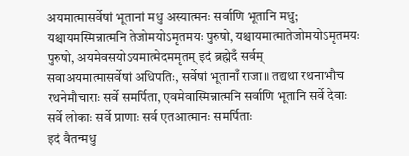अयमात्मासर्वेषां भूतानां मधु अस्यात्मनः सर्वाणि भूतानि मधु; यश्चायमस्मिन्नात्मनि तेजोमयोऽमृतमयः पुरुषो, यश्चायमात्मातेजोमयोऽमृतमयः पुरुषो, अयमेवसयोऽयमात्मेदममृतम् इदं ब्रह्मेदँ सर्वम्
सवाअयमात्मासर्वेषां अधिपतिः, सर्वेषां भूतानाँ राजा॥ तद्यथा रथनाभौच रथनेमौचाराः सर्वे समर्पिता, एवमेवास्मिन्नात्मनि सर्वाणि भूतानि सर्वे देवाः सर्वे लोकाः सर्वे प्राणाः सर्व एतआत्मानः समर्पिताः
इदं वैतन्मधु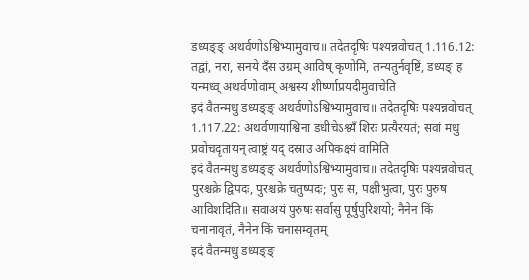डध्यङ्ङ् अथर्वणोऽश्विभ्यामुवाच॥ तदेतदृषिः पश्यन्नवोचत् 1.116.12: तद्वां, नरा, सनये दँस उग्रम् आविष् कृणोमि, तन्यतुर्नवृष्टिं, डध्यङ् ह यन्मध्व् अथर्वणोवाम् अश्वस्य शीर्ष्णाप्रयदीमुवाचेति
इदं वैतन्मधु डध्यङ्ङ् अथर्वणोऽश्विभ्यामुवाच॥ तदेतदृषिः पश्यन्नवोचत् 1.117.22: अथर्वणायाश्विना डधीचेऽश्व्यँ शिरः प्रत्यैरयतं; सवां मधु प्रवोचदृतायन् त्वाष्ट्रं यद् दस्राउ अपिकक्ष्यं वामिति
इदं वैतन्मधु डध्यङ्ङ् अथर्वणोऽश्विभ्यामुवाच॥ तदेतदृषिः पश्यन्नवोचत् पुरश्चक्रे द्विपदः, पुरश्चक्रे चतुष्पदः; पुरः स, पक्षीभुत्वा, पुरः पुरुष आविशदिति॥ सवाअयं पुरुषः सर्वासु पूर्षुपुरिशयो; नैनेन किं चनानावृतं, नैनेन किं चनासम्वृतम्
इदं वैतन्मधु डध्यङ्ङ्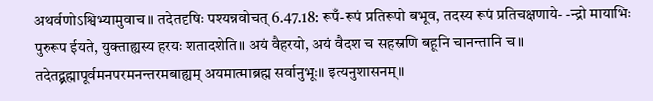अथर्वणोऽश्विभ्यामुवाच॥ तदेतदृषिः पश्यन्नवोचत् 6.47.18: रूपँ-रूपं प्रतिरूपो बभूव, तदस्य रूपं प्रतिचक्षणाये- -न्द्रो मायाभिः पुरुरूप ईयते, युक्ताह्यस्य हरयः शतादशेति॥ अयं वैहरयो, अयं वैदश च सहस्रणि बहूनि चानन्तानि च॥ तदेतद्ब्रह्मापूर्वमनपरमनन्तरमबाह्यम् अयमात्माब्रह्म सर्वानुभूः॥ इत्यनुशासनम्॥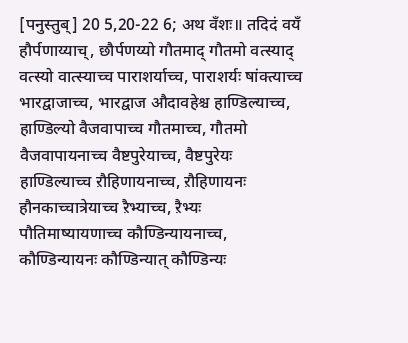[पनुस्तुब्] 20 5,20-22 6; अथ वँशः॥ तदिदं वयँ हौर्पणाय्याच्, छौर्पणय्यो गौतमाद् गौतमो वत्स्याद् वत्स्यो वात्स्याच्च पाराशर्याच्च, पाराशर्यः षांक्त्याच्च भारद्वाजाच्च, भारद्वाज औदावहेश्च हाण्डिल्याच्च, हाण्डिल्यो वैजवापाच्च गौतमाच्च, गौतमो वैजवापायनाच्च वैष्टपुरेयाच्च, वैष्टपुरेयः हाण्डिल्याच्च ऱौहिणायनाच्च, ऱौहिणायनः हौनकाच्चात्रेयाच्च ऱैभ्याच्च, ऱैभ्यः पौतिमाष्यायणाच्च कौण्डिन्यायनाच्च, कौण्डिन्यायनः कौण्डिन्यात् कौण्डिन्यः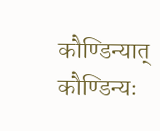कौण्डिन्यात् कौण्डिन्यः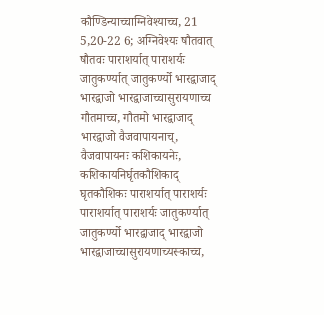कौण्डिन्याच्चाग्निवेश्याच्च, 21 5,20-22 6; अग्निवेश्यः षौतवात् षौतवः पाराशर्यात् पाराशर्यः जातुकर्ण्यात् जातुकर्ण्यो भारद्वाजाद् भारद्वाजो भारद्वाजाच्चासुरायणाच्च गौतमाच्च, गौतमो भारद्वाजाद् भारद्वाजो वैजवापायनाच्, वैजवापायनः कशिकायनेः, कशिकायनिर्घृतकौशिकाद् घृतकौशिकः पाराशर्यात् पाराशर्यः पाराशर्यात् पाराशर्यः जातुकर्ण्यात् जातुकर्ण्यो भारद्वाजाद् भारद्वाजो भारद्वाजाच्चासुरायणाच्यस्काच्च,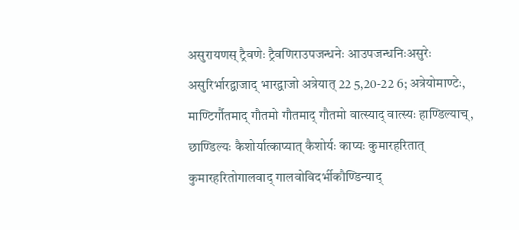असुरायणस् ट्रैवणेः ट्रैवणिराउपजन्धनेः आउपजन्धनिःअसुरेः असुरिर्भारद्वाजाद् भारद्वाजो अत्रेयात् 22 5,20-22 6; अत्रेयोमाण्टेः, माण्टिर्गौतमाद् गौतमो गौतमाद् गौतमो वात्स्याद् वात्स्यः हाण्डिल्याच्, छाण्डिल्यः कैशोर्यात्काप्यात् कैशोर्यः काप्यः कुमारहरितात् कुमारहरितोगालवाद् गालवोविदर्भीकौण्डिन्याद्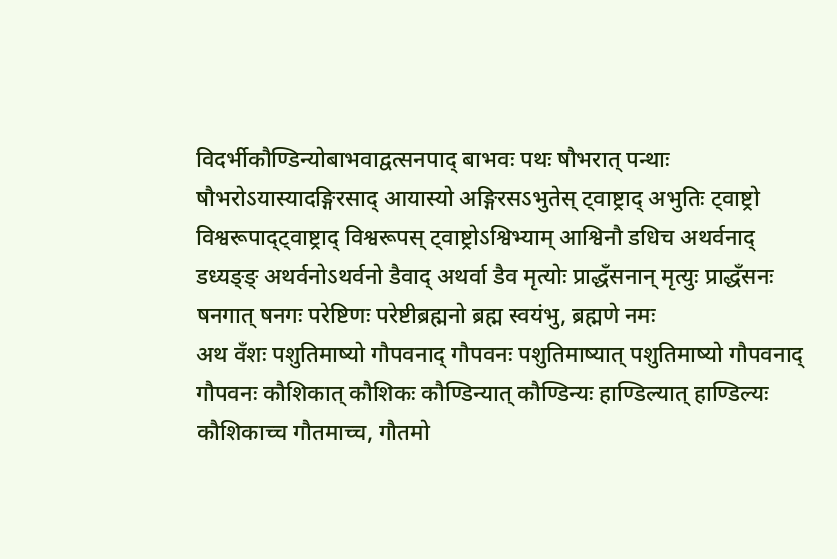विदर्भीकौण्डिन्योबाभवाद्वत्सनपाद् बाभवः पथः षौभरात् पन्थाः षौभरोऽयास्यादङ्गिरसाद् आयास्यो अङ्गिरसऽभुतेस् ट्वाष्ट्राद् अभुतिः ट्वाष्ट्रो विश्वरूपाद्ट्वाष्ट्राद् विश्वरूपस् ट्वाष्ट्रोऽश्विभ्याम् आश्विनौ डधिच अथर्वनाद् डध्यङ्ङ् अथर्वनोऽथर्वनो डैवाद् अथर्वा डैव मृत्योः प्राद्धँसनान् मृत्युः प्राद्धँसनः षनगात् षनगः परेष्टिणः परेष्टीब्रह्मनो ब्रह्म स्वयंभु, ब्रह्मणे नमः
अथ वँशः पशुतिमाष्यो गौपवनाद् गौपवनः पशुतिमाष्यात् पशुतिमाष्यो गौपवनाद् गौपवनः कौशिकात् कौशिकः कौण्डिन्यात् कौण्डिन्यः हाण्डिल्यात् हाण्डिल्यः कौशिकाच्च गौतमाच्च, गौतमो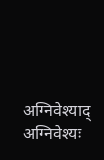अग्निवेश्याद् अग्निवेश्यः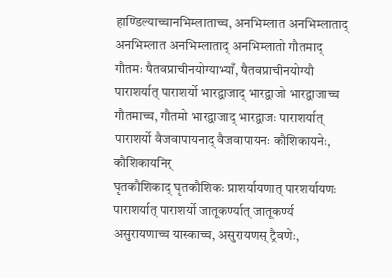हाण्डिल्याच्चानभिम्लाताच्च, अनभिम्लात अनभिम्लाताद् अनभिम्लात अनभिम्लाताद् अनभिम्लातो गौतमाद् गौतमः षैतवप्राचीनयोग्याभ्याँ, षैतवप्राचीनयोग्यौ पाराशर्यात् पाराशर्यो भारद्वाजाद् भारद्वाजो भारद्वाजाच्च गौतमाच्च, गौतमो भारद्वाजाद् भारद्वाजः पाराशर्यात् पाराशर्यो वैजवापायनाद् वैजवापायनः कौशिकायनेः, कौशिकायनिर्
घृतकौशिकाद् घृतकौशिकः प्राशर्यायणात् पारशर्यायणः पाराशर्यात् पाराशर्यो जातूकर्ण्यात् जातूकर्ण्य असुरायणाच्च यास्काच्च, असुरायणस् ट्रैवणेः,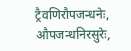ट्रैवणिरौपजन्धनेः, औपजन्धनिरसुरेः,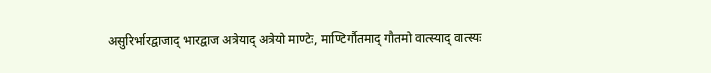असुरिर्भारद्वाजाद् भारद्वाज अत्रेयाद् अत्रेयो माण्टेः, माण्टिर्गौतमाद् गौतमो वात्स्याद् वात्स्यः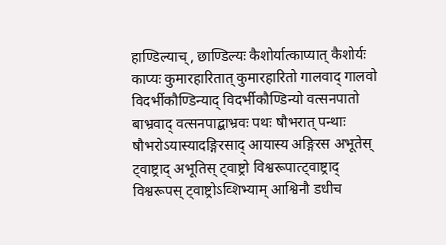हाण्डिल्याच्, छाण्डिल्यः कैशोर्यात्काप्यात् कैशोर्यः काप्यः कुमारहारितात् कुमारहारितो गालवाद् गालवो विदर्भीकौण्डिन्याद् विदर्भीकौण्डिन्यो वत्सनपातो बाभ्रवाद् वत्सनपाद्बाभ्रवः पथः षौभरात् पन्थाः षौभरोऽयास्यादङ्गिरसाद् आयास्य अङ्गिरस अभूतेस् ट्वाष्ट्राद् अभूतिस् ट्वाष्ट्रो विश्वरूपात्ट्वाष्ट्राद् विश्वरूपस् ट्वाष्ट्रोऽव्शिभ्याम् आश्विनौ डधीच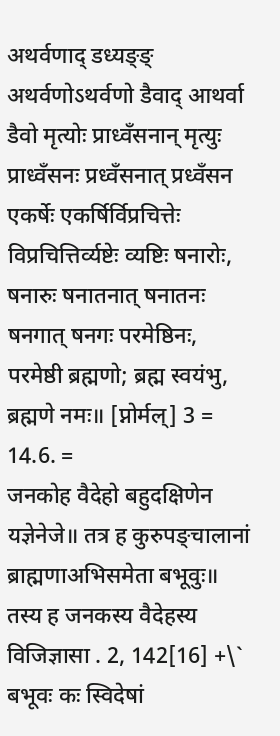अथर्वणाद् डध्यङ्ङ् अथर्वणोऽथर्वणो डैवाद् आथर्वा डैवो मृत्योः प्राध्वँसनान् मृत्युः प्राध्वँसनः प्रध्वँसनात् प्रध्वँसन एकर्षेः एकर्षिर्विप्रचित्तेः विप्रचित्तिर्व्यष्टेः व्यष्टिः षनारोः, षनारुः षनातनात् षनातनः षनगात् षनगः परमेष्ठिनः, परमेष्ठी ब्रह्मणो; ब्रह्म स्वयंभु, ब्रह्मणे नमः॥ [प्नोर्मल्] 3 = 14.6. =
जनकोह वैदेहो बहुदक्षिणेन यज्ञेनेजे॥ तत्र ह कुरुपङ्चालानां ब्राह्मणाअभिसमेता बभूवुः॥ तस्य ह जनकस्य वैदेहस्य विजिज्ञासा . 2, 142[16] +\` बभूवः कः स्विदेषां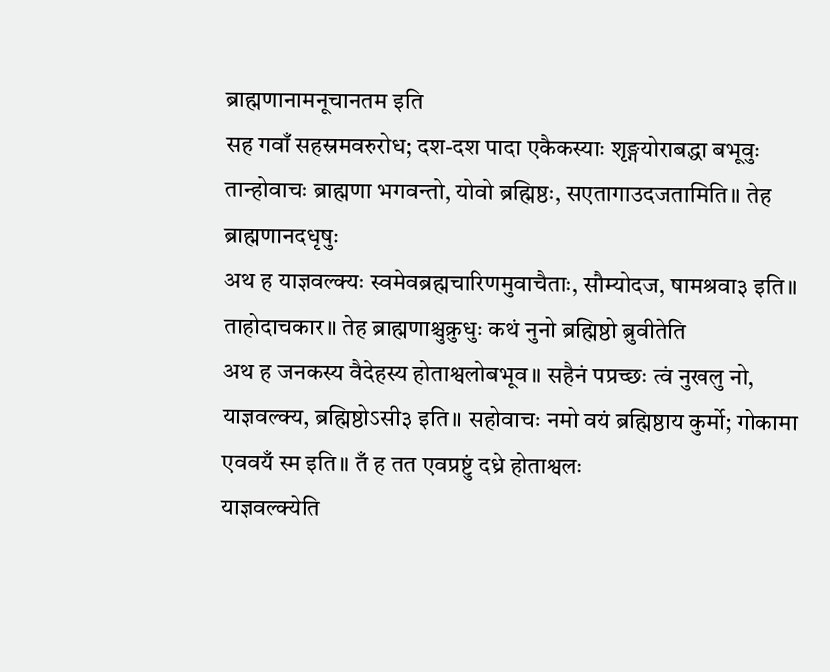ब्राह्मणानामनूचानतम इति
सह गवाँ सहस्रमवरुरोध; दश-दश पादा एकैकस्याः शृङ्गयोराबद्धा बभूवुः
तान्होवाचः ब्राह्मणा भगवन्तो, योवो ब्रह्मिष्ठः, सएतागाउदजतामिति॥ तेह ब्राह्मणानदधृषुः
अथ ह याज्ञवल्क्यः स्वमेवब्रह्मचारिणमुवाचैताः, सौम्योदज, षामश्रवा३ इति॥ ताहोदाचकार॥ तेह ब्राह्मणाश्चुक्रुधुः कथं नुनो ब्रह्मिष्ठो ब्रुवीतेति
अथ ह जनकस्य वैदेहस्य होताश्वलोबभूव॥ सहैनं पप्रच्छः त्वं नुखलु नो, याज्ञवल्क्य, ब्रह्मिष्ठोऽसी३ इति॥ सहोवाचः नमो वयं ब्रह्मिष्ठाय कुर्मो; गोकामा एववयँ स्म इति॥ तँ ह तत एवप्रष्टुं दध्रे होताश्वलः
याज्ञवल्क्येति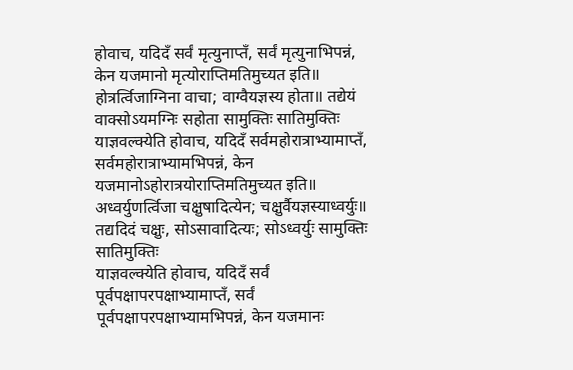होवाच, यदिदँ सर्वं मृत्युनाप्तँ, सर्वं मृत्युनाभिपन्नं, केन यजमानो मृत्योराप्तिमतिमुच्यत इति॥ होत्रर्त्विजाग्निना वाचा; वाग्वैयज्ञस्य होता॥ तद्येयं वाक्सोऽयमग्निः सहोता सामुक्तिः सातिमुक्तिः
याज्ञवल्क्येति होवाच, यदिदँ सर्वमहोरात्राभ्यामाप्तँ, सर्वमहोरात्राभ्यामभिपन्नं, केन यजमानोऽहोरात्रयोराप्तिमतिमुच्यत इति॥ अध्वर्युणर्त्विजा चक्षुषादित्येन; चक्षुर्वैयज्ञस्याध्वर्युः॥ तद्यदिदं चक्षुः, सोऽसावादित्यः; सोऽध्वर्युः सामुक्तिः सातिमुक्तिः
याज्ञवल्क्येति होवाच, यदिदँ सर्वं पूर्वपक्षापरपक्षाभ्यामाप्तँ, सर्वं पूर्वपक्षापरपक्षाभ्यामभिपन्नं, केन यजमानः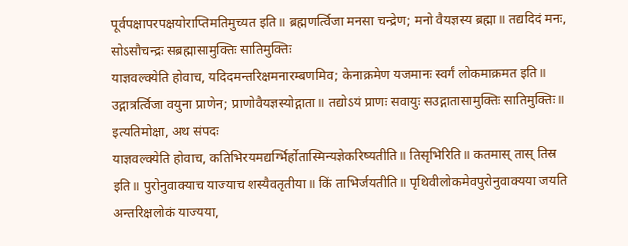पूर्वपक्षापरपक्षयोराप्तिमतिमुच्यत इति॥ ब्रह्मणर्त्विजा मनसा चन्द्रेण; मनो वैयज्ञस्य ब्रह्मा॥ तद्यदिदं मनः, सोऽसौचन्द्रः सब्रह्मासामुक्तिः सातिमुक्तिः
याज्ञवल्क्येति होवाच, यदिदमन्तरिक्षमनारम्बणमिव; केनाक्रमेण यजमानः स्वर्गं लोकमाक्रमत इति॥ उद्गात्रर्त्विजा वयुना प्राणेन; प्राणोवैयज्ञस्योद्गाता॥ तद्योऽयं प्राणः सवायुः सउद्गातासामुक्तिः सातिमुक्तिः॥ इत्यतिमोक्षा, अथ संपदः
याज्ञवल्क्येति होवाच, कतिभिरयमद्यर्ग्भिर्होतास्मिन्यज्ञेकरिष्यतीति॥ तिसृभिरिति॥ कतमास् तास् तिस्र इति॥ पुरोनुवाक्याच याज्याच शस्यैवतृतीया॥ किं ताभिर्जयतीति॥ पृथिवीलोकमेवपुरोनुवाक्यया जयति अन्तरिक्षलोकं याज्यया,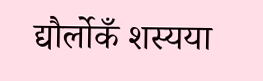द्यौर्लोकँ शस्यया